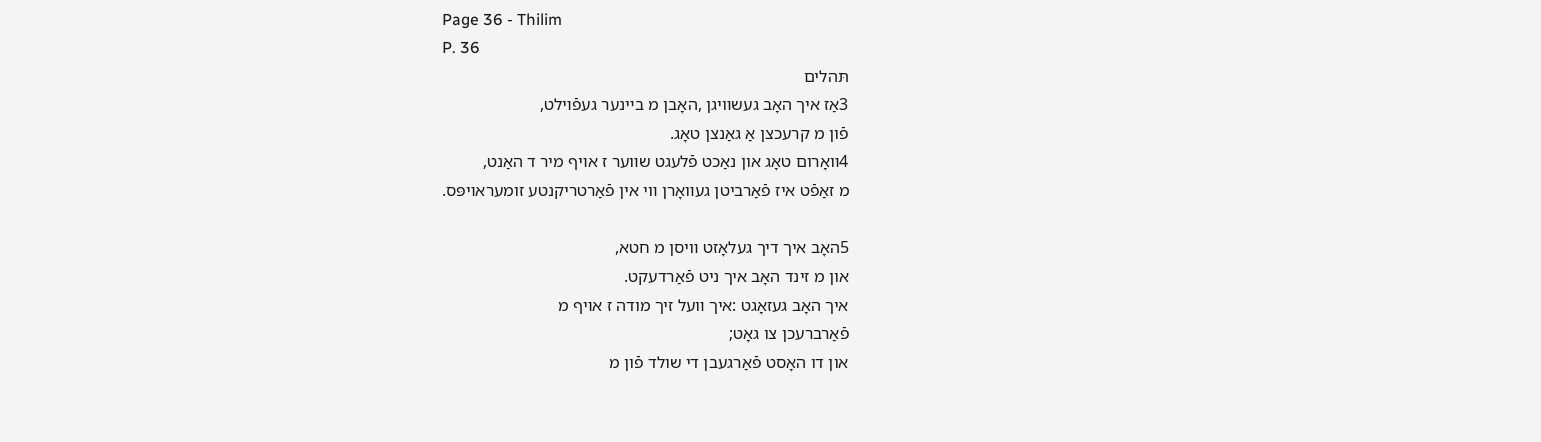Page 36 - Thilim
P. 36
תּהלים
3אַז איך האָב געשװיגן ,האָבן מ בײנער געפֿױלט,
פֿון מ קרעכצן אַ גאַנצן טאָג.
4װאָרום טאָג און נאַכט פֿלעגט שװער ז אױף מיר ד האַנט,
מ זאַפֿט איז פֿאַרביטן געװאָרן װי אין פֿאַרטריקנטע זומעראױפּס.

5האָב איך דיך געלאָזט װיסן מ חטא,
און מ זינד האָב איך ניט פֿאַרדעקט.
איך האָב געזאָגט :איך װעל זיך מודה ז אױף מ
פֿאַרברעכן צו גאָט;
און דו האָסט פֿאַרגעבן די שולד פֿון מ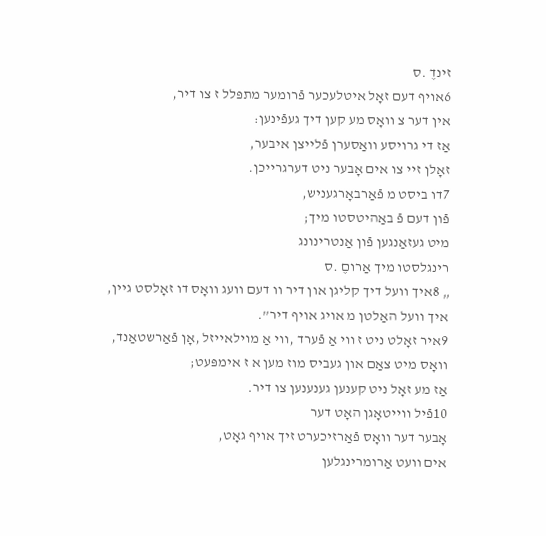זינדֶ .ס
6אױף דעם זאָל איטלעכער פֿרומער מתפּלל ז צו דיר,
אין דער צ װאָס מע קען דיך געפֿינען:
אַז די גרױסע װאַסערן פֿלײצן איבער,
זאָלן זײ צו אים אָבער ניט דערגרײכן.
7דו ביסט מ פֿאַרבאָרגעניש,
פֿון דעם פֿ באַהיטסטו מיך;
מיט געזאַנגען פֿון אַנטרינונג
רינגלסטו מיך אַרוםֶ .ס
„ 8איך װעל דיך קליגן און דיר װ דעם װעג װאָס דו זאָלסט גײן,
איך װעל האַלטן מ אױג אױף דיר”.
9איר זאָלט ניט ז װי אַ פֿערד ,װי אַ מױלאײזל ,אָן פֿאַרשטאַנד,
װאָס מיט צאַם און געביס מוז מען א ז אימפּעט;
אַז מע זאָל ניט קענען גענענען צו דיר.
10פֿיל װײטאָגן האָט דער
אָבער דער װאָס פֿאַרזיכערט זיך אױף גאָט,
אים װעט אַרומרינגלען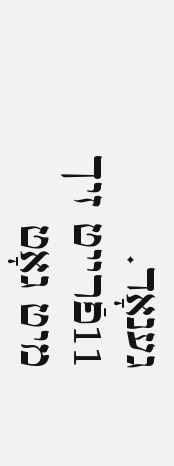גענאָד.
11פֿרײט זיך מיט גאָט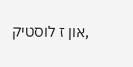,און ז לוסטיק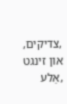,צדיקים,
און זינגט ,אַלע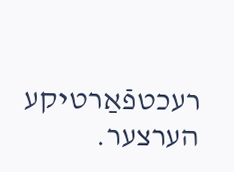רעכטפֿאַרטיקע הערצער.